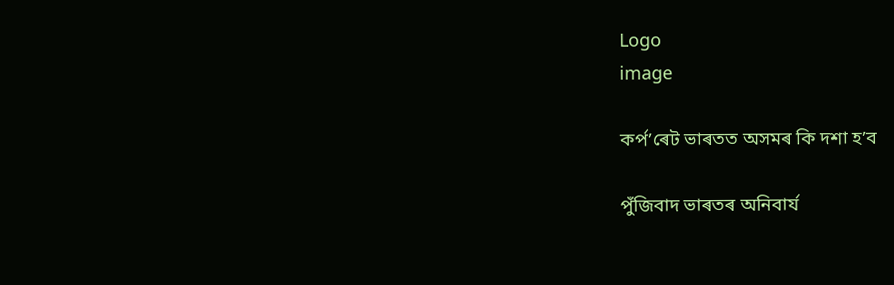Logo
image

কৰ্প’ৰেট ভাৰতত অসমৰ কি দশা হ’ব

পুঁজিবাদ ভাৰতৰ অনিবাৰ্য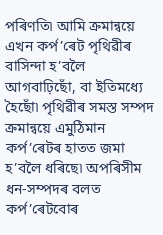পৰিণতি৷ আমি ক্ৰমান্বয়ে এখন কৰ্প’ৰেট পৃথিৱীৰ বাসিন্দা হ’বলৈ আগবাঢ়িছোঁ, বা ইতিমধ্যে হৈছোঁ৷ পৃথিৱীৰ সমস্ত সম্পদ ক্ৰমান্বয়ে এমুঠিমান কৰ্প’ৰেটৰ হাতত জমা হ’বলৈ ধৰিছে৷ অপৰিসীম ধন-সম্পদৰ বলত কৰ্প’ৰেটবোৰ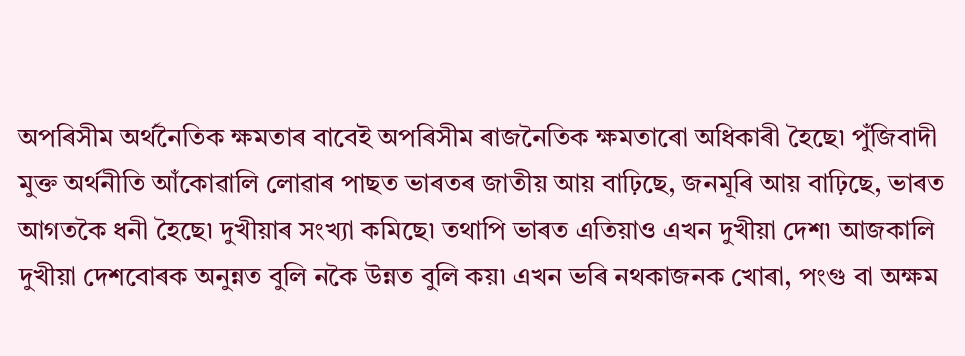অপৰিসীম অৰ্থনৈতিক ক্ষমতাৰ বাবেই অপৰিসীম ৰাজনৈতিক ক্ষমতাৰো অধিকাৰী হৈছে৷ পুঁজিবাদী মুক্ত অৰ্থনীতি আঁকোৱালি লোৱাৰ পাছত ভাৰতৰ জাতীয় আয় বাঢ়িছে, জনমূৰি আয় বাঢ়িছে, ভাৰত  আগতকৈ ধনী হৈছে৷ দুখীয়াৰ সংখ্যা কমিছে৷ তথাপি ভাৰত এতিয়াও এখন দুখীয়া দেশ৷ আজকালি দুখীয়া দেশবোৰক অনুন্নত বুলি নকৈ উন্নত বুলি কয়৷ এখন ভৰি নথকাজনক খোৰা, পংগু বা অক্ষম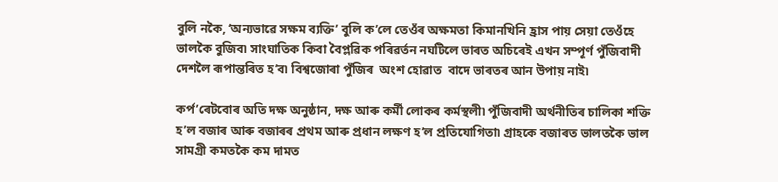বুলি নকৈ, ‘অন্যভাৱে সক্ষম ব্যক্তি’ বুলি ক’লে তেওঁৰ অক্ষমতা কিমানখিনি হ্ৰাস পায় সেয়া তেওঁহে ভালকৈ বুজিব৷ সাংঘাতিক কিবা বৈপ্লৱিক পৰিৱৰ্তন নঘটিলে ভাৰত অচিৰেই এখন সম্পূৰ্ণ পুঁজিবাদী দেশলৈ ৰূপান্তৰিত হ’ব৷ বিশ্বজোৰা পুঁজিৰ  অংশ হোৱাত  বাদে ভাৰতৰ আন উপায় নাই৷

কৰ্প’ৰেটবোৰ অতি দক্ষ অনুষ্ঠান, দক্ষ আৰু কৰ্মী লোকৰ কৰ্মস্থলী৷ পুঁজিবাদী অৰ্থনীতিৰ চালিকা শক্তি হ’ল বজাৰ আৰু বজাৰৰ প্ৰথম আৰু প্ৰধান লক্ষণ হ’ল প্ৰতিযোগিতা৷ গ্ৰাহকে বজাৰত ভালতকৈ ভাল সামগ্ৰী কমতকৈ কম দামত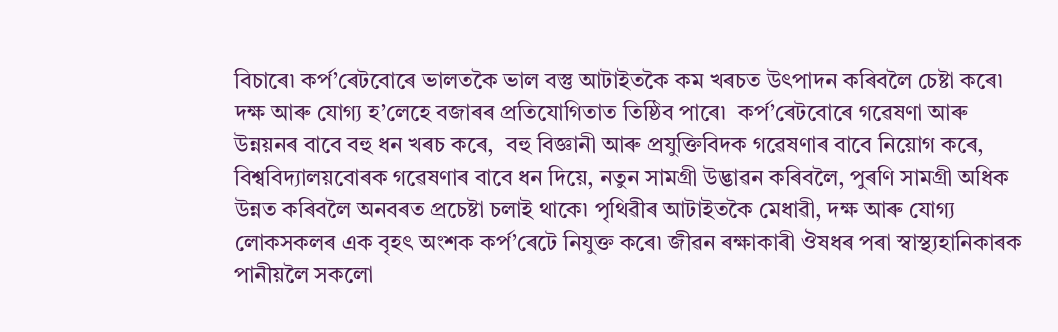বিচাৰে৷ কৰ্প’ৰেটবোৰে ভালতকৈ ভাল বস্তু আটাইতকৈ কম খৰচত উৎপাদন কৰিবলৈ চেষ্টা কৰে৷ দক্ষ আৰু যোগ্য হ’লেহে বজাৰৰ প্ৰতিযোগিতাত তিষ্ঠিব পাৰে৷  কৰ্প’ৰেটবোৰে গৱেষণা আৰু উন্নয়নৰ বাবে বহু ধন খৰচ কৰে,  বহু বিজ্ঞানী আৰু প্ৰযুক্তিবিদক গৱেষণাৰ বাবে নিয়োগ কৰে, বিশ্ববিদ্যালয়বোৰক গৱেষণাৰ বাবে ধন দিয়ে, নতুন সামগ্ৰী উদ্ভাৱন কৰিবলৈ, পুৰণি সামগ্ৰী অধিক উন্নত কৰিবলৈ অনবৰত প্ৰচেষ্টা চলাই থাকে৷ পৃথিৱীৰ আটাইতকৈ মেধাৱী, দক্ষ আৰু যোগ্য লোকসকলৰ এক বৃহৎ অংশক কৰ্প’ৰেটে নিযুক্ত কৰে৷ জীৱন ৰক্ষাকাৰী ঔষধৰ পৰা স্বাস্থ্যহানিকাৰক পানীয়লৈ সকলো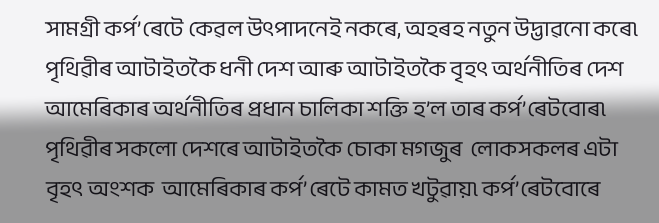সামগ্ৰী কৰ্প’ৰেটে কেৱল উৎপাদনেই নকৰে, অহৰহ নতুন উদ্ভাৱনো কৰে৷ পৃথিৱীৰ আটাইতকৈ ধনী দেশ আৰু আটাইতকৈ বৃহৎ অৰ্থনীতিৰ দেশ আমেৰিকাৰ অৰ্থনীতিৰ প্ৰধান চালিকা শক্তি হ’ল তাৰ কৰ্প’ৰেটবোৰ৷ পৃথিৱীৰ সকলো দেশৰে আটাইতকৈ চোকা মগজুৰ  লোকসকলৰ এটা বৃহৎ অংশক  আমেৰিকাৰ কৰ্প’ৰেটে কামত খটুৱায়৷ কৰ্প’ৰেটবোৰে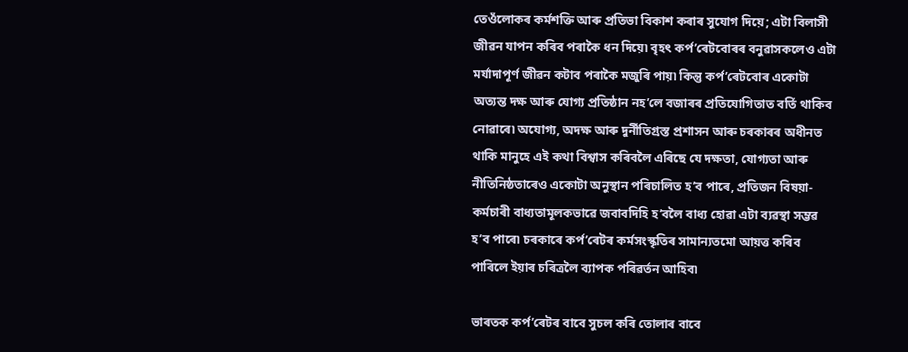তেওঁলোকৰ কৰ্মশক্তি আৰু প্ৰতিভা বিকাশ কৰাৰ সুযোগ দিয়ে; এটা বিলাসী জীৱন যাপন কৰিব পৰাকৈ ধন দিয়ে৷ বৃহৎ কৰ্প’ৰেটবোৰৰ বনুৱাসকলেও এটা মৰ্যাদাপূৰ্ণ জীৱন কটাব পৰাকৈ মজুৰি পায়৷ কিন্তু কৰ্প’ৰেটবোৰ একোটা অত্যন্ত দক্ষ আৰু যোগ্য প্ৰতিষ্ঠান নহ’লে বজাৰৰ প্ৰতিযোগিতাত বৰ্তি থাকিব নোৱাৰে৷ অযোগ্য, অদক্ষ আৰু দুৰ্নীতিগ্ৰস্ত প্ৰশাসন আৰু চৰকাৰৰ অধীনত থাকি মানুহে এই কথা বিশ্বাস কৰিবলৈ এৰিছে যে দক্ষতা, যোগ্যতা আৰু নীতিনিষ্ঠতাৰেও একোটা অনুস্থান পৰিচালিত হ’ব পাৰে, প্ৰতিজন বিষয়া-কৰ্মচাৰী বাধ্যতামূলকভাৱে জবাবদিহি হ’বলৈ বাধ্য হোৱা এটা ব্যৱস্থা সম্ভৱ হ’ব পাৰে৷ চৰকাৰে কৰ্প’ৰেটৰ কৰ্মসংস্কৃতিৰ সামান্যতমো আয়ত্ত কৰিব  পাৰিলে ইয়াৰ চৰিত্ৰলৈ ব্যাপক পৰিৱৰ্তন আহিব৷

ভাৰতক কৰ্প’ৰেটৰ বাবে সুচল কৰি তোলাৰ বাবে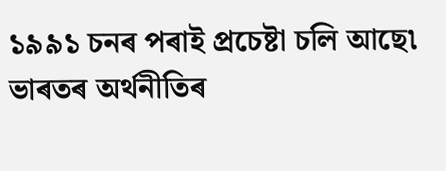১৯৯১ চনৰ পৰাই প্ৰচেষ্টা চলি আছে৷ ভাৰতৰ অৰ্থনীতিৰ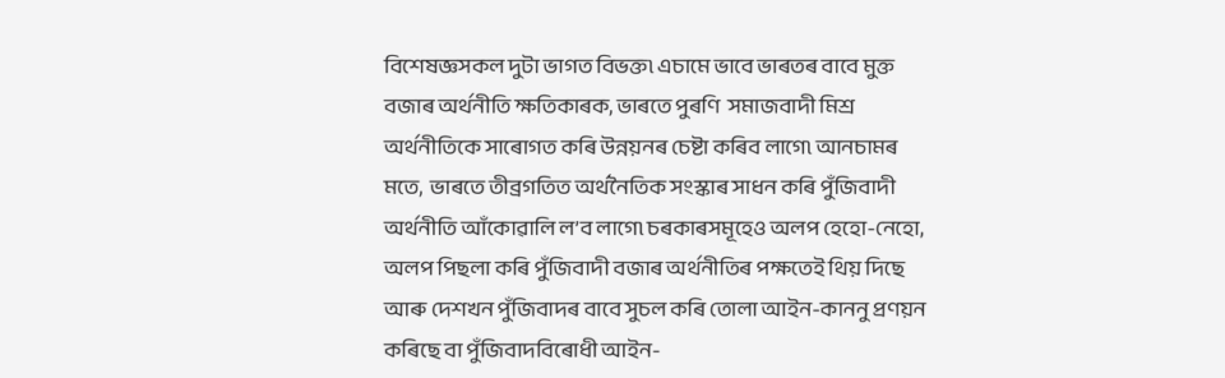বিশেষজ্ঞসকল দুটা ভাগত বিভক্ত৷ এচামে ভাবে ভাৰতৰ বাবে মুক্ত বজাৰ অৰ্থনীতি ক্ষতিকাৰক, ভাৰতে পুৰণি  সমাজবাদী মিশ্ৰ অৰ্থনীতিকে সাৰোগত কৰি উন্নয়নৰ চেষ্টা কৰিব লাগে৷ আনচামৰ মতে,  ভাৰতে তীব্ৰগতিত অৰ্থনৈতিক সংস্কাৰ সাধন কৰি পুঁজিবাদী অৰ্থনীতি আঁকোৱালি ল’ব লাগে৷ চৰকাৰসমূহেও অলপ হেহো-নেহো, অলপ পিছলা কৰি পুঁজিবাদী বজাৰ অৰ্থনীতিৰ পক্ষতেই থিয় দিছে আৰু দেশখন পুঁজিবাদৰ বাবে সুচল কৰি তোলা আইন-কাননু প্ৰণয়ন কৰিছে বা পুঁজিবাদবিৰোধী আইন-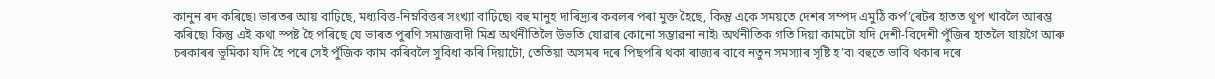কানুন ৰদ কৰিছে৷ ভাৰতৰ আয় বাঢ়িছে, মধ্যবিত্ত-নিম্নবিত্তৰ সংখ্যা বাঢ়িছে৷ বহু মানুহ দাৰিদ্ৰ্যৰ কবলৰ পৰা মুক্ত হৈছে, কিন্তু একে সময়তে দেশৰ সম্পদ এমুঠি কৰ্প’ৰেটৰ হাতত থূপ খাবলৈ আৰম্ভ কৰিছে৷ কিন্তু এই কথা স্পষ্ট হৈ পৰিছে যে ভাৰত পুৰণি সমাজবাদী মিশ্ৰ অৰ্থনীতিলৈ উভতি যোৱাৰ কোনো সম্ভাৱনা নাই৷ অৰ্থনীতিক গতি দিয়া কামটো যদি দেশী-বিদেশী পুঁজিৰ হাতলৈ যায়গৈ আৰু চৰকাৰৰ ভূমিকা যদি হৈ পৰে সেই পুঁজিক কাম কৰিবলৈ সুবিধা কৰি দিয়াটো, তেতিয়া অসমৰ দৰে পিছপৰি থকা ৰাজ্যৰ বাবে নতুন সমস্যাৰ সৃষ্টি হ’ব৷ বহুতে ভাবি থকাৰ দৰে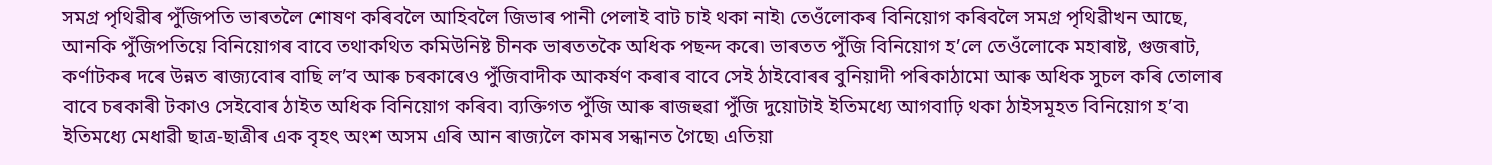সমগ্ৰ পৃথিৱীৰ পুঁজিপতি ভাৰতলৈ শোষণ কৰিবলৈ আহিবলৈ জিভাৰ পানী পেলাই বাট চাই থকা নাই৷ তেওঁলোকৰ বিনিয়োগ কৰিবলৈ সমগ্ৰ পৃথিৱীখন আছে,  আনকি পুঁজিপতিয়ে বিনিয়োগৰ বাবে তথাকথিত কমিউনিষ্ট চীনক ভাৰততকৈ অধিক পছন্দ কৰে৷ ভাৰতত পুঁজি বিনিয়োগ হ’লে তেওঁলোকে মহাৰাষ্ট, গুজৰাট, কৰ্ণাটকৰ দৰে উন্নত ৰাজ্যবোৰ বাছি ল’ব আৰু চৰকাৰেও পুঁজিবাদীক আকৰ্ষণ কৰাৰ বাবে সেই ঠাইবোৰৰ বুনিয়াদী পৰিকাঠামো আৰু অধিক সুচল কৰি তোলাৰ বাবে চৰকাৰী টকাও সেইবোৰ ঠাইত অধিক বিনিয়োগ কৰিব৷ ব্যক্তিগত পুঁজি আৰু ৰাজহুৱা পুঁজি দুয়োটাই ইতিমধ্যে আগবাঢ়ি থকা ঠাইসমূহত বিনিয়োগ হ’ব৷ ইতিমধ্যে মেধাৱী ছাত্ৰ-ছাত্ৰীৰ এক বৃহৎ অংশ অসম এৰি আন ৰাজ্যলৈ কামৰ সন্ধানত গৈছে৷ এতিয়া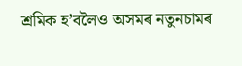শ্ৰমিক হ’বলৈও অসমৰ নতুনচামৰ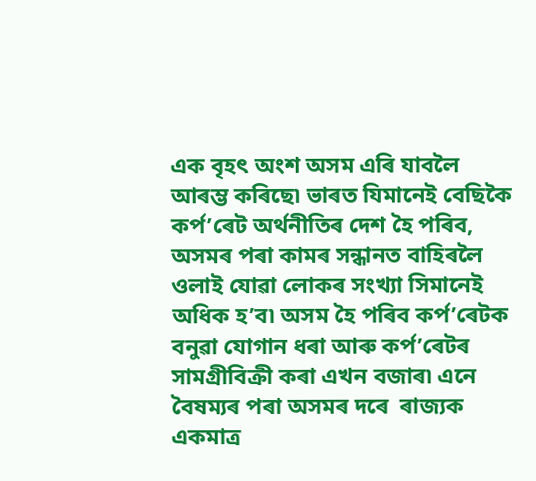এক বৃহৎ অংশ অসম এৰি যাবলৈ আৰম্ভ কৰিছে৷ ভাৰত যিমানেই বেছিকৈ কৰ্প’ৰেট অৰ্থনীতিৰ দেশ হৈ পৰিব, অসমৰ পৰা কামৰ সন্ধানত বাহিৰলৈ ওলাই যোৱা লোকৰ সংখ্যা সিমানেই অধিক হ’ব৷ অসম হৈ পৰিব কৰ্প’ৰেটক বনুৱা যোগান ধৰা আৰু কৰ্প’ৰেটৰ সামগ্ৰীবিক্ৰী কৰা এখন বজাৰ৷ এনে বৈষম্যৰ পৰা অসমৰ দৰে  ৰাজ্যক একমাত্ৰ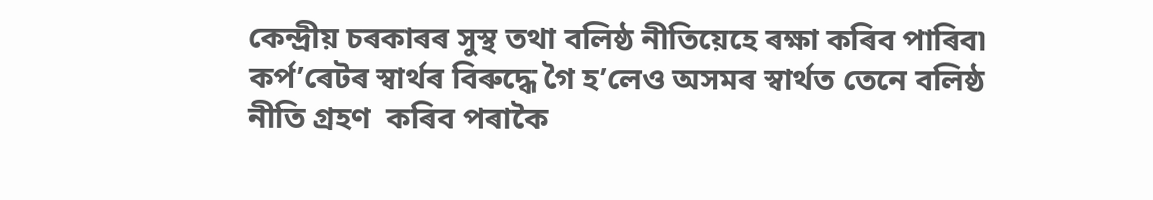কেন্দ্ৰীয় চৰকাৰৰ সুস্থ তথা বলিষ্ঠ নীতিয়েহে ৰক্ষা কৰিব পাৰিব৷ কৰ্প’ৰেটৰ স্বাৰ্থৰ বিৰুদ্ধে গৈ হ’লেও অসমৰ স্বাৰ্থত তেনে বলিষ্ঠ নীতি গ্ৰহণ  কৰিব পৰাকৈ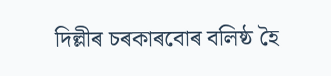দিল্লীৰ চৰকাৰবোৰ বলিষ্ঠ হৈ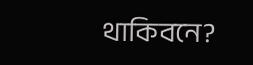থাকিবনে?